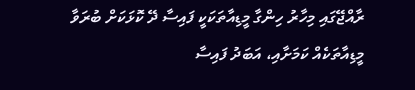ރާއްޖޭގައި މިހާރު ހިންގާ މީޑިއާތަކަކީ ފައިސާ ދޭ ކޮޅަކަށް ބުރަވާ މީޑިއާތަކެއް ކަމަށާއި، އަބަދު ފައިސާ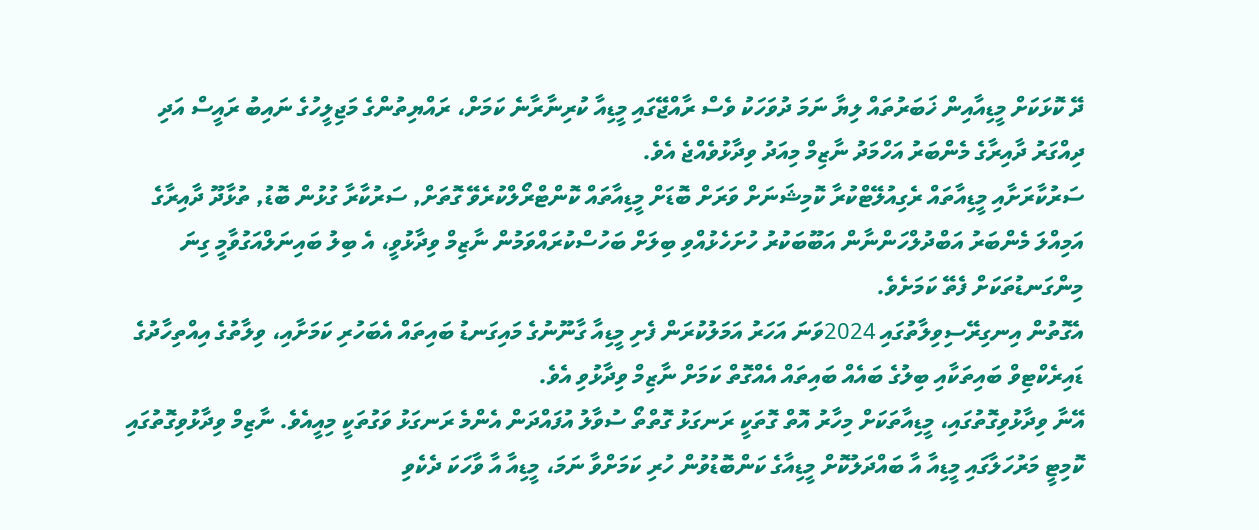ދޭ ކޮޅަކަށް މީޑިއާއިން ޚަބަރުތައް ލިޔާ ނަމަ ދުވަހަކު ވެސް ރާއްޖޭގައި މީޑިއާ ކުރިނާރާނެ ކަމަށް، ރައްޔިތުންގެ މަޖިލީހުގެ ނައިބު ރައީސް އަދި ދިއްގަރު ދާއިރާގެ މެންބަރު އަހްމަދު ނާޒިމް މިއަދު ވިދާޅުވެއްޖެ އެވެ.
ސަރުކާރަށާއި މީޑިއާތައް ރެގިއުލޭޓްކުރާ ކޮމިޝަނަށް ވަރަށް ބޮޑަށް މީޑިއާތައް ކޮންޓްރޯލްކުރެވޭ ގޮތަށް, ސަރުކާރާ ގުޅުން ބޮޑު, ތުޅާދޫ ދާއިރާގެ އަމިއްލަ މެންބަރު އަބްދުލްހަންނާން އަބޫބަކުރު ހުށަހެޅުއްވި ބިލަށް ބަހުސްކުރައްވަމުން ނާޒިމް ވިދާޅުވީ، އެ ބިލު ބައިނަލްއަގުވާމީ ގިނަ މިންގަނޑުތަކަށް ފެތޭ ކަމަށެވެ.
އެގޮތުން އިނގިރޭސިވިލާތުގައި 2024ވަނަ އަހަރު އަމަލުކުރަން ފެށި މީޑިއާ ގާނޫނުގެ މައިގަނޑު ބައިތައް އެބަހުރި ކަމަށާއި، ވިލާތުގެ އިއްތިހާދުގެ ޑައިރެކްޓިވް ބައިތަކާއި ބިލުގެ ބައެއް ބައިތައް އެއްގޮތް ކަމަށް ނާޒިމް ވިދާޅުވި އެވެ.
އޭނާ ވިދާޅުވިގޮތުގައި، މީޑިއާތަކަށް މިހާރު އޮތް ގޮތަކީ ރަނގަޅު ގޮތްތޯ ސުވާލު އުފައްދަން އެންމެ ރަނގަޅު ވަގުތަކީ މިއީއެވެ. ނާޒިމް ވިދާޅުވިގޮތުގައި ކޮމިޓީ މަރުހަލާގައި މީޑިއާ އާ ބައްދަލުކޮށް މީޑިއާގެ ކަންބޮޑުވުން ހުރި ކަމަށްވާ ނަމަ، މީޑިއާ އާ ވާހަކަ ދެކެވި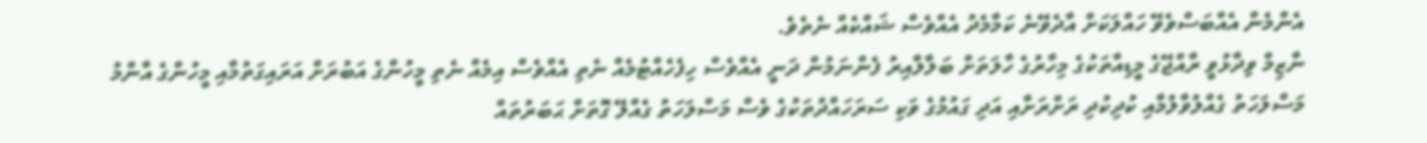އެންމެން އެއްބަސްވެވޭ ހައްލަކަށް އާދެވޭނެ ކަމާމެދު އެއްވެސް ޝައްކެއް ނެތެވެ.
ނާޒިމް ވިދާޅުވީ ރާއްޖޭގެ މީޑިއާތަކުގެ މިހާރުގެ ހާލަތަށް ބަލާލާއިރު ފެންނަމުން ދަނީ އެއްވެސް ހިފެހެއްޓުމެއް ނެތި އެއްވެސް އިމެއް ނެތި މީހުންގެ އަބުރަށް އަރައިގަތުމާއި މީހުންގެ އާންމު މަސްލަހަތު ގެއްލުވާލުމާއި ކުދިކުދި ރަށްރަށާއި އަދި ގައުމުގެ ވަކި ސަރަހައްދުތަކުގެ ވެސް މަސްލަހަތު ގެއްލޭ ގޮތަށް ޙަބަރުތައް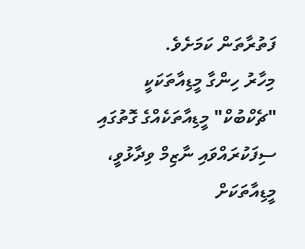ފަތުރާތަން ކަމަށެވެ.
މިހާރު ހިންގާ މީޑިއާތަކަކީ "ޗެކްބުކް" މީޑިއާތަކެއްގެ ގޮތުގައި ސިފަކުރައްވައި ނާޒިމް ވިދާޅުވީ، މީޑިއާތަކަށް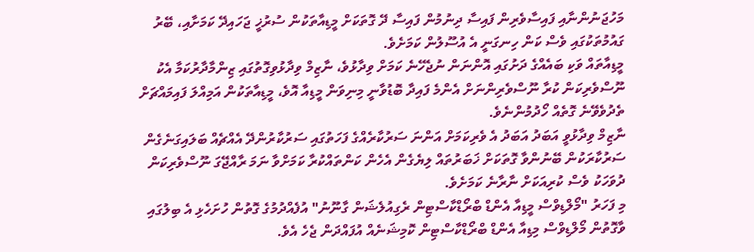މަހުޖަނުންނާއި ފައިސާވެރިން ފައިސާ ދިނުމުން ފައިސާ ދޭ ގޮތަކަށް މީޑިއާތަކުން ސުރުޚީ ޖަހައިދޭ ކަމަށާއި، ބޭރު ގައުމުތަކުގައި ވެސް ކަން ހިނގަނީ އެ އުސޫލުން ކަމަށެވެ.
މީޑިއާތައް ވަކި ބައެއްގެ ދަށުގައި އޮންނަން ނުޖެހޭނެ ކަމަށް ވިދާޅުވެ، ނާޒިމް ވިދާޅުވިގޮތުގައި ޒިންމާދާރުކަމާ އެކު ނޫސްވެރިކަން ކުރާ ނޫސްވެރިންނަށް އެންމެ ފައިދާ ބޮޑުވާނީ މިނިވަން މީޑިއާ އޮވެ، މީޑިއާތަކުން އަމިއްލަ ފައިމައްޗަށް ތެދުވެވޭނެ ގޮތެއް ހޯދުމުންނެވެ.
ނާޒިމް ވިދާޅުވީ އަބަދު އަބަދު އެ ވެރިކަމަށް އަންނަ ސަރުކާރެއްގެ ފަހަތުގައި ސަރުކާރުންދޭ އެއްޗެއް ބަލައިގަނެގެން ސަރުކާރަކުން ބޭނުންވާ ގޮތަކަށް ޚަބަރުތައް ލިޔެގެން އެހެން ކަންތައްކުރާ ކަމަށްވާ ނަމަ ރާއްޖޭގަ ނޫސްވެރިކަން ދުވަހަކު ވެސް ކުރިއަކަށް ނާރާނެ ކަމަށެވެ.
މި ފަހަރު "މޯލްޑިވްސް މީޑިއާ އެންޑް ބްރޯޑްކާސްޓިން ރެގިއުލެޝަން ގާނޫނު" އުފެއްދުމުގެ ގޮތުން ހުށަހެޅި އެ ބިލުގައި ވާގޮތުން މޯލްޑިވްސް މިޑިއާ އެންޑް ބްރޯޑްކާސްޓިން ކޮމިޝަނެއް އުފައްދަން ޖެހެ އެވެ.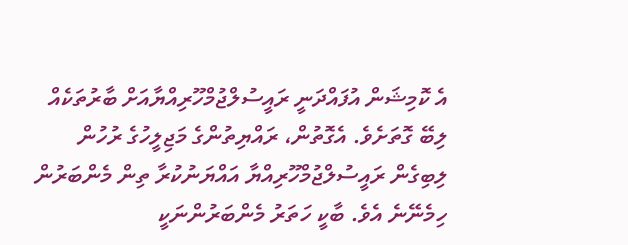އެ ކޮމިޝަން އުފައްދަނީ ރައީސުލްޖުމްހޫރިއްޔާއަށް ބާރުތަކެއް ލިބޭ ގޮތަށެވެ. އެގޮތުން، ރައްޔިތުންގެ މަޖިލީހުގެ ރުހުން ލިބިގެން ރައީސުލްޖުމްހޫރިއްޔާ އައްޔަނުކުރާ ތިން މެންބަރުން ހިމެނޭނެ އެވެ. ބާކީ ހަތަރު މެންބަރުންނަކީ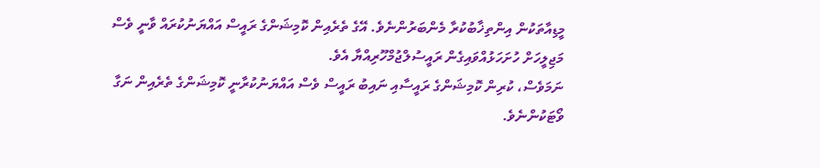މީޑިއާތަކުން އިންތިޚާބުކުރާ މެންބަރުންނެވެ. އޭގެ ތެރެއިން ކޮމިޝަންގެ ރައީސް އައްޔަނުކުރައް ވާނީ ވެސް މަޖިލީހަށް ހުށަހަޅުއްވައިގެން ރައީސުލްޖުމްހޫރިއްޔާ އެވެ.
ނަމަވެސް، ކުރިން ކޮމިޝަންގެ ރައީސާއި ނައިބު ރައީސް ވެސް އައްޔަނުކުރާނީ ކޮމިޝަންގެ ތެރެއިން ނަގާ ވޯޓަކުންނެވެ.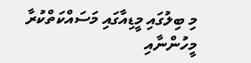މި ބިލުގައި މީޑިއާގައި މަސައްކަތްކުރާ މީހުންނާއި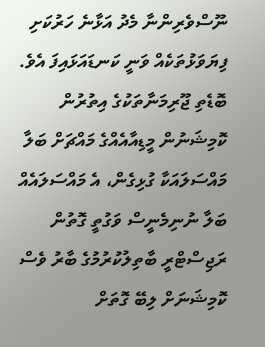ނޫސްވެރިންނާ މެދު އަޅާނެ ހަރުކަށި ފިޔަވަޅުތަކެއް ވަނީ ކަނޑައަޅައިފަ އެވެ. ބޮޑެތި ޖޫރިމަނާތަކުގެ އިތުރުން ކޮމިޝަނުން މީޑިއާއެއްގެ މައްޗަށް ބަލާ މައްސަލައަކާ ގުޅިގެން، އެ މައްސަލައެއް ބަލާ ނުނިމެނީސް ވަގުތީ ގޮތުން ރަޖިސްޓްރީ ބާތިލުކުރުމުގެ ބާރު ވެސް ކޮމިޝަނަށް ލިބޭ ގޮތަށް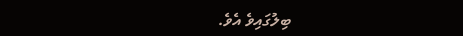ބިލުގައިވެ އެވެ.